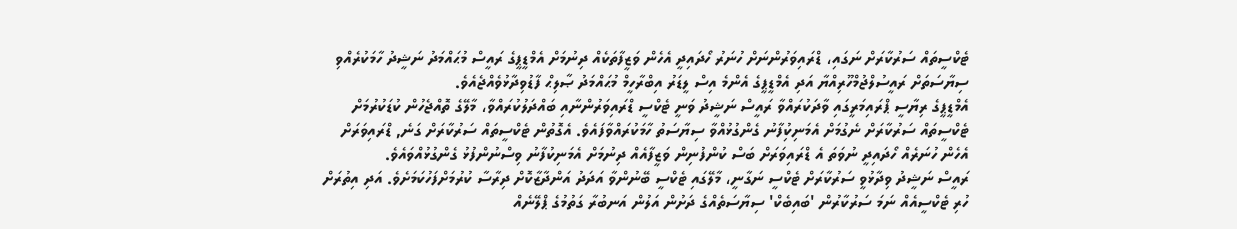ޓެކްސީތައް ސަރުކާރަށް ނަގައި، ޑްރައިވަރުންނަށް ހުނަރު ހޯދައިދީ އެހެން ވަޒީފާތަކެއް ދިނުމަށް އެމްޑީޕީގެ ރައީސް މުޙައްމަދު ނަޝީދު ހާމަކުރެއްވި ސިޔާސަތަށް ރައީސުލްޖުމްހޫރިއްޔާ އަދި އެމްޑީޕީގެ އެންމެ އިސް ލީޑަރު އިބްރާހީމް މުޙައްމަދު ޞާލިޙް ފާޑުވިދާޅުވެއްޖެއެވެ.
އެމްޑީޕީގެ ރިޔާސީ ޕްރައިމަރީގައި ވާދަކުރައްވާ ރައީސް ނަޝީދު ވަނީ ޓެކްސީ ޑްރައިވަރުންނާއި ބައްދަލުކުރައްވާ، މާލޭގެ ތޮއްޖެހުން ކުޑަކުރުމަށް ޓެކްސީތައް ސަރުކާރަށް ނެގުމަށް އެމަނިކިުފާނު ގެންގުޅުއްވާ ސިޔާސަތު ހާމަކުރައްވާފައެވެ. އެގޮތުން ޓެކްސީތައް ސަރުކާރަށް ގަނެ, ޑްރައިވަރަށް އެހެން ހުނަރެއް ހޯދައިދީ ނުވަތަ އެ ޑްރައިވަރަށް ބަސް ކުންފުނިން ވަޒީފާއެއް ދިނުމަށް އެމަނިކުފާނު ވިސްނުންފުޅު ގެންގުޅުއްވައެވެ.
ރައީސް ނަޝީދު ވިދާޅުވީ ސަރުކާރަށް ޓެކްސީ ނަގާނީ، މާލޭގައި ޓެކްސީ ބޭނުންވާ އަދަދު އަންދާޒާކޮށް ދިރާސާ ކުރުމަށްފަހުކަމަށެވެ. އަދި އިތުރަށް ހުރި ޓެކްސީއެއް ނަމަ ސަރުކާރުން 'ބައިބެކް' ސިޔާސަތެއްގެ ދަށުން އަލުން އަނބުރާ ގަތުމުގެ ޕްލޭނެއް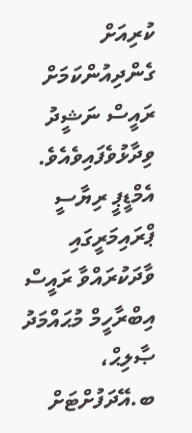ކުރިއަށް ގެންދިއުންކަމަށް ރައީސް ނަޝީދު ވިދާޅުވެފައިވެއެވެ.
އެމްޑީޕީ ރިޔާސީ ޕްރައިމަރީގައި ވާދަކުރައްވާ ރައީސް އިބްރާހީމް މުޙައްމަދު ޞާލިޙް، ބ.އޭދަފުށްޓަށް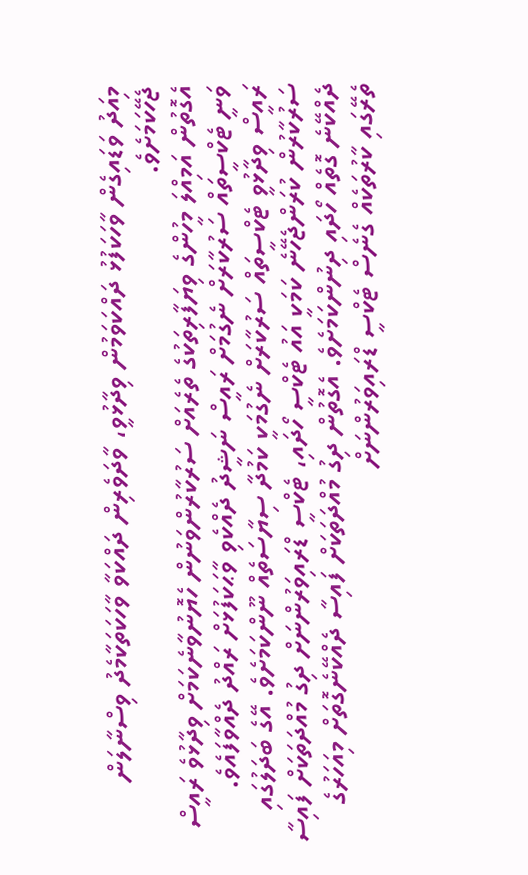މިއަދު ވަޑައިގެން ވާހަކަފުޅު ދައްކަވަމުން ވިދާޅުވީ، ވާދަވެރިން ދައްކަވާ ވާހަކަތަކާމެދު ވިސްނާލަން ޖެހޭކަމަށެވެ.
އެގޮތުން އަމިއްލަ މީހުންގެ ވިޔަފާރިތަކުގެ ތެރެއަށް ސަރުކާރުންވަނުން ހެޔޮނުވާނެކަމަށް ވިދާޅުވެ ރައީސް ވަނީ ޓެކްސީތައް ސަރުކާރަށް ނެގުމަށް ރައީސް ނަޝީދު ދެއްކެވި ވާޙަކަފުޅަށް ރައްދު ދެއްވާފައެވެ.
ރައީސް ވިދާޅުވީ ޓެކްސީތައް ސަރުކާރަށް ނެގުމަކީ ކަމުދާ ސިޔާސަތެއް ނޫންކަމަށެވެ. އޭގެ ބަދަލުގައި ސަރުކާރުން ކުރަންޖެހޭނެ ކަމަކީ އައު ޓެކްސީ ހޯދައި، ޓެކްސީ ޑްރައިވަރުންނަށް ދިގު މުއްދަތަކަށް ފައިސާ ދެއްކޭނެ ގޮތެއް ހޯދައި ދިނުންކަމަށެވެ. އެގޮތުން ދިގު މުއްދަތަކަށް ފައިސާ ދެއްކޭނެގޮތަށް މިއަހަރުގެ ތެރޭގައި ކާރުތަކެއް ގެނެސް ޓެކްސީ ޑްރައިވަރުންނަށް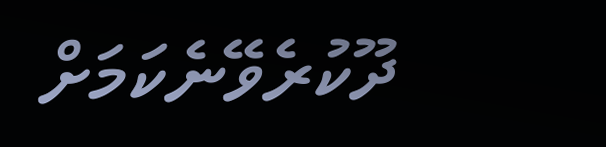ދޫކުރެވޭނެކަމަށް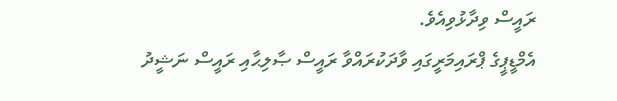ރައީސް ވިދާޅުވިއެވެ.
އެމްޑީޕީގެ ޕްރައިމަރީގައި ވާދަކުރައްވާ ރައީސް ޞާލިޙާއި ރައީސް ނަޝީދު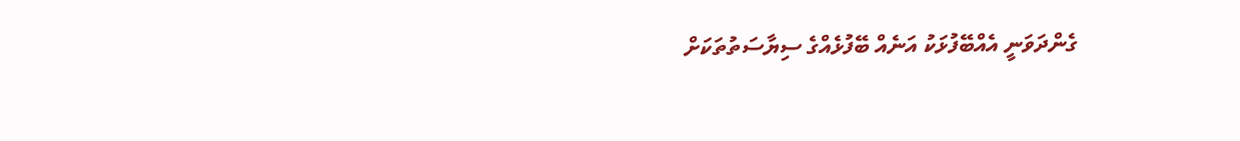ގެންދަވަނީ އެއްބޭފުޅަކު އަނެއް ބޭފުޅެއްގެ ސިޔާސަތުތަކަށް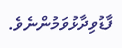ފާޑުވިދާޅުވަމުންނެވެ.